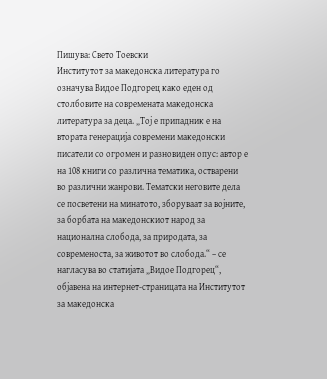Пишува: Свето Тоевски
Институтот за македонска литература го означува Видое Подгорец како еден од столбовите на современата македонска литература за деца. „Тој е припадник е на втората генерација современи македонски писатели со огромен и разновиден опус: автор е на 108 книги со различна тематика, остварени во различни жанрови. Тематски неговите дела се посветени на минатото, зборуваат за војните, за борбата на македонскиот народ за национална слобода, за природата, за современоста, за животот во слобода.“ – се нагласува во статијата „Видое Подгорец“, објавена на интернет-страницата на Институтот за македонска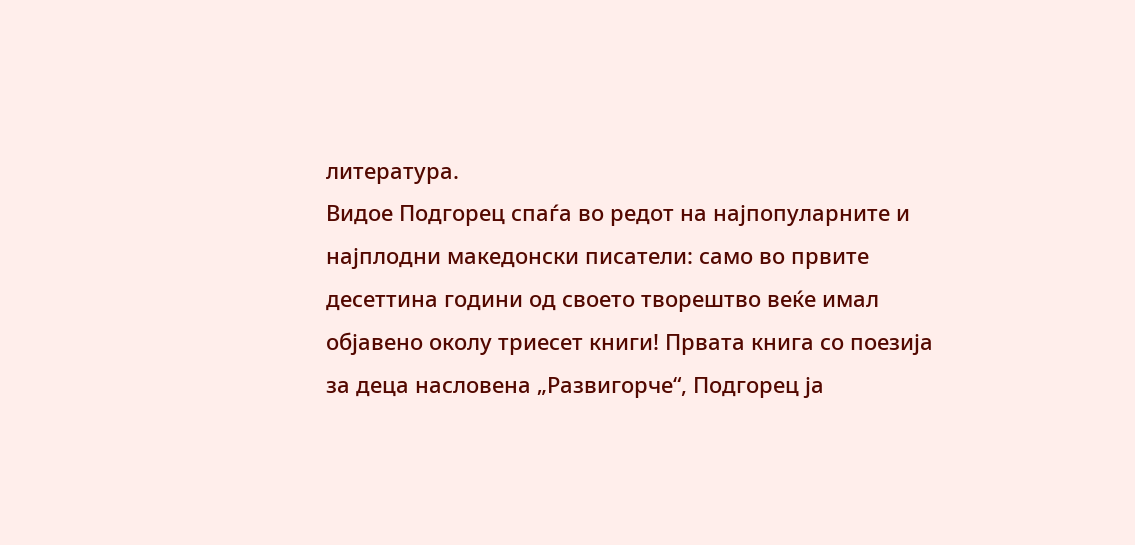литература.
Видое Подгорец спаѓа во редот на најпопуларните и најплодни македонски писатели: само во првите десеттина години од своето творештво веќе имал објавено околу триесет книги! Првата книга со поезија за деца насловена „Развигорче“, Подгорец ја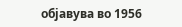објавува во 1956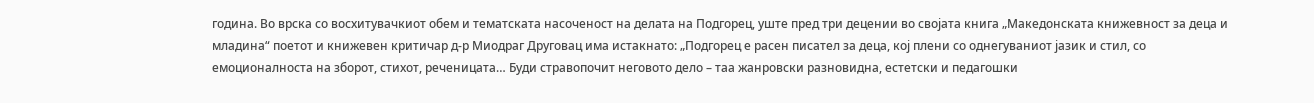година. Во врска со восхитувачкиот обем и тематската насоченост на делата на Подгорец, уште пред три децении во својата книга „Македонската книжевност за деца и младина“ поетот и книжевен критичар д-р Миодраг Друговац има истакнато: „Подгорец е расен писател за деца, кој плени со однегуваниот јазик и стил, со емоционалноста на зборот, стихот, реченицата… Буди стравопочит неговото дело – таа жанровски разновидна, естетски и педагошки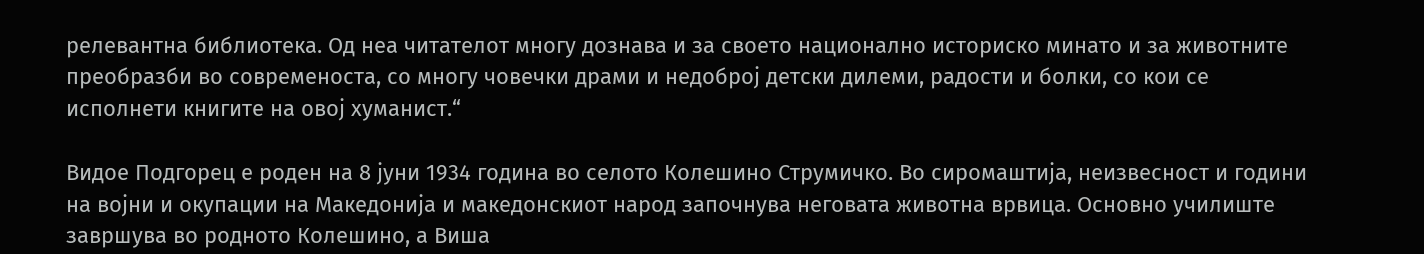релевантна библиотека. Од неа читателот многу дознава и за своето национално историско минато и за животните преобразби во современоста, со многу човечки драми и недоброј детски дилеми, радости и болки, со кои се исполнети книгите на овој хуманист.“

Видое Подгорец е роден на 8 јуни 1934 година во селото Колешино Струмичко. Во сиромаштија, неизвесност и години на војни и окупации на Македонија и македонскиот народ започнува неговата животна врвица. Основно училиште завршува во родното Колешино, а Виша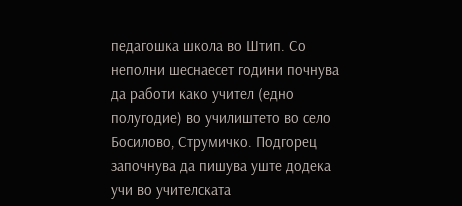педагошка школа во Штип. Со неполни шеснаесет години почнува да работи како учител (едно полугодие) во училиштето во село Босилово, Струмичко. Подгорец започнува да пишува уште додека учи во учителската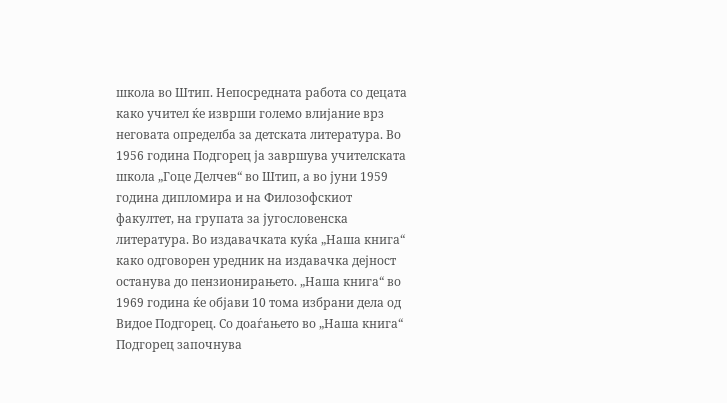школа во Штип. Непосредната работа со децата како учител ќе изврши големо влијание врз неговата определба за детската литература. Во 1956 година Подгорец ја завршува учителската школа „Гоце Делчев“ во Штип, а во јуни 1959 година дипломира и на Филозофскиот факултет, на групата за југословенска литература. Во издавачката куќа „Наша книга“ како одговорен уредник на издавачка дејност останува до пензионирањето. „Наша книга“ во 1969 година ќе објави 10 тома избрани дела од Видое Подгорец. Со доаѓањето во „Наша книга“ Подгорец започнува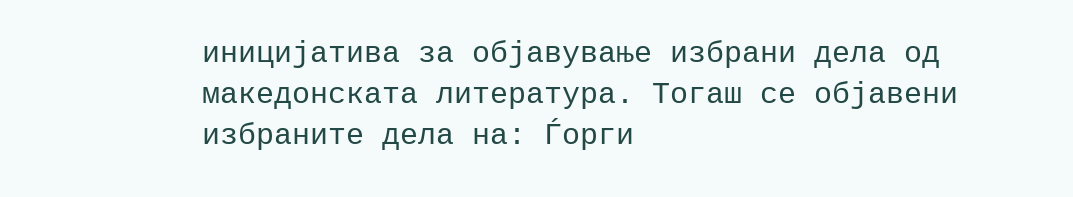иницијатива за објавување избрани дела од македонската литература. Тогаш се објавени избраните дела на: Ѓорги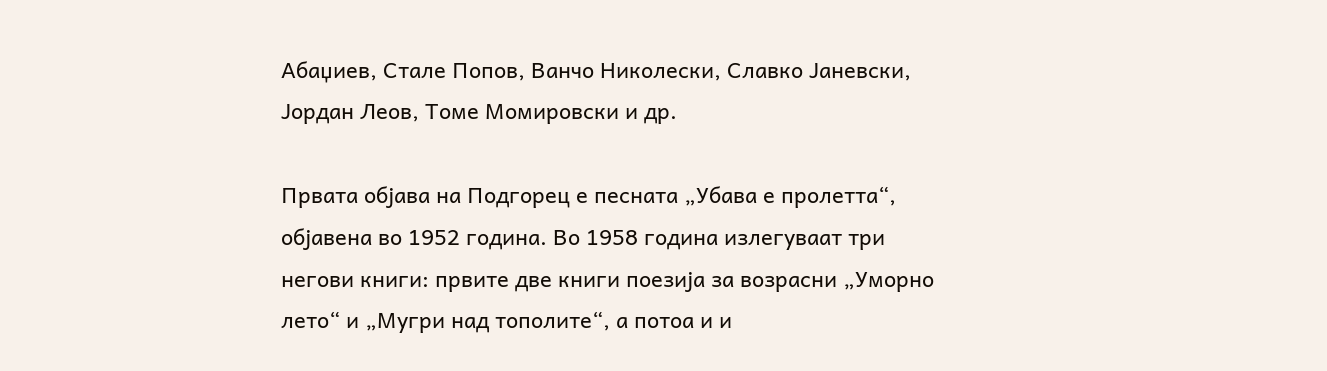Абаџиев, Стале Попов, Ванчо Николески, Славко Јаневски, Јордан Леов, Томе Момировски и др.

Првата објава на Подгорец е песната „Убава е пролетта“, објавена во 1952 година. Во 1958 година излегуваат три негови книги: првите две книги поезија за возрасни „Уморно лето“ и „Мугри над тополите“, а потоа и и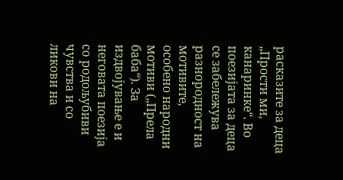расказите за деца „Прости ми, канаринке“. Во поезијата за деца се забележува разнородност на мотивите, особено народни мотиви („Прела баба“). За издвојување е и неговата поезија со родољубиви чувства и со ликови на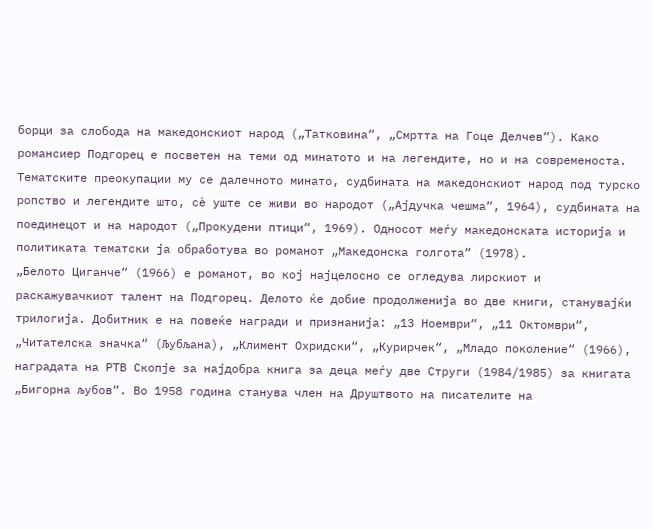борци за слобода на македонскиот народ („Татковина“, „Смртта на Гоце Делчев“). Како романсиер Подгорец е посветен на теми од минатото и на легендите, но и на современоста. Тематските преокупации му се далечното минато, судбината на македонскиот народ под турско ропство и легендите што, сѐ уште се живи во народот („Ајдучка чешма“, 1964), судбината на поединецот и на народот („Прокудени птици“, 1969). Односот меѓу македонската историја и политиката тематски ја обработува во романот „Македонска голгота“ (1978).
„Белото Циганче“ (1966) е романот, во кој најцелосно се огледува лирскиот и раскажувачкиот талент на Подгорец. Делото ќе добие продолженија во две книги, станувајќи трилогија. Добитник е на повеќе награди и признанија: „13 Ноември“, „11 Октомври“, „Читателска значка“ (Љубљана), „Климент Охридски“, „Курирчек“, „Младо поколение“ (1966), наградата на РТВ Скопје за најдобра книга за деца меѓу две Струги (1984/1985) за книгата „Бигорна љубов“. Во 1958 година станува член на Друштвото на писателите на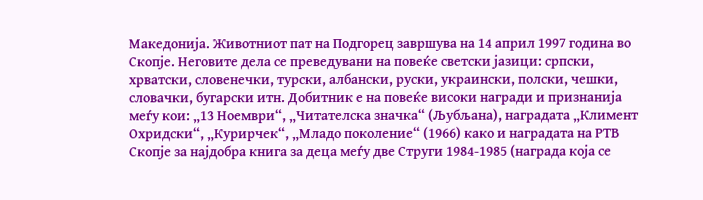Македонија. Животниот пат на Подгорец завршува на 14 април 1997 година во Скопје. Неговите дела се преведувани на повеќе светски јазици: српски, хрватски, словенечки, турски, албански, руски, украински, полски, чешки, словачки, бугарски итн. Добитник е на повеќе високи награди и признанија меѓу кои: „13 Ноември“, „Читателска значка“ (Љубљана), наградата „Климент Охридски“, „Курирчек“, „Младо поколение“ (1966) како и наградата на РТВ Скопје за најдобра книга за деца меѓу две Струги 1984-1985 (награда која се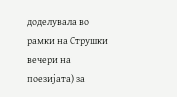доделувала во рамки на Струшки вечери на поезијата) за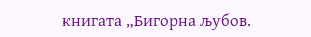книгата „Бигорна љубов.